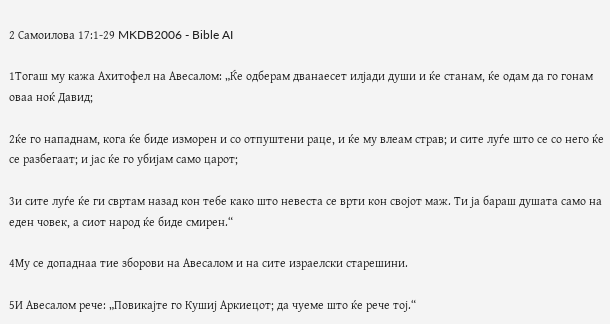2 Самоилова 17:1-29 MKDB2006 - Bible AI

1Тогаш му кажа Ахитофел на Авесалом: „Ќе одберам дванаесет илјади души и ќе станам, ќе одам да го гонам оваа ноќ Давид;

2ќе го нападнам, кога ќе биде изморен и со отпуштени раце, и ќе му влеам страв; и сите луѓе што се со него ќе се разбегаат; и јас ќе го убијам само царот;

3и сите луѓе ќе ги свртам назад кон тебе како што невеста се врти кон својот маж. Ти ја бараш душата само на еден човек, а сиот народ ќе биде смирен.“

4Му се допаднаа тие зборови на Авесалом и на сите израелски старешини.

5И Авесалом рече: „Повикајте го Кушиј Аркиецот; да чуеме што ќе рече тој.“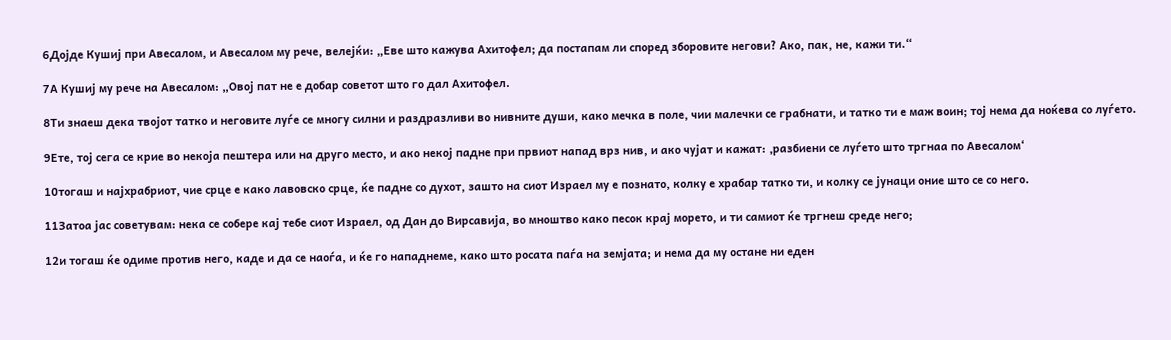6Дојде Кушиј при Авесалом, и Авесалом му рече, велејќи: „Еве што кажува Ахитофел; да постапам ли според зборовите негови? Ако, пак, не, кажи ти.“

7А Кушиј му рече на Авесалом: „Овој пат не е добар советот што го дал Ахитофел.

8Ти знаеш дека твојот татко и неговите луѓе се многу силни и раздразливи во нивните души, како мечка в поле, чии малечки се грабнати, и татко ти е маж воин; тој нема да ноќева со луѓето.

9Ете, тој сега се крие во некоја пештера или на друго место, и ако некој падне при првиот напад врз нив, и ако чујат и кажат: ‚разбиени се луѓето што тргнаа по Авесалом‘

10тогаш и најхрабриот, чие срце е како лавовско срце, ќе падне со духот, зашто на сиот Израел му е познато, колку е храбар татко ти, и колку се јунаци оние што се со него.

11Затоа јас советувам: нека се собере кај тебе сиот Израел, од Дан до Вирсавија, во мноштво како песок крај морето, и ти самиот ќе тргнеш среде него;

12и тогаш ќе одиме против него, каде и да се наоѓа, и ќе го нападнеме, како што росата паѓа на земјата; и нема да му остане ни еден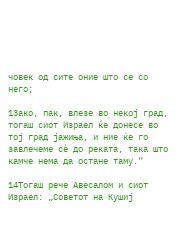човек од сите оние што се со него;

13ако, пак, влезе во некој град, тогаш сиот Израел ќе донесе во тој град јажиња, и ние ќе го завлечеме сѐ до реката, така што камче нема да остане таму.“

14Тогаш рече Авесалом и сиот Израел: „Советот на Кушиј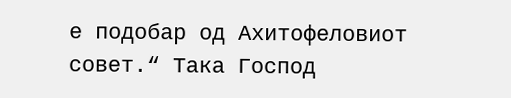е подобар од Ахитофеловиот совет.“ Така Господ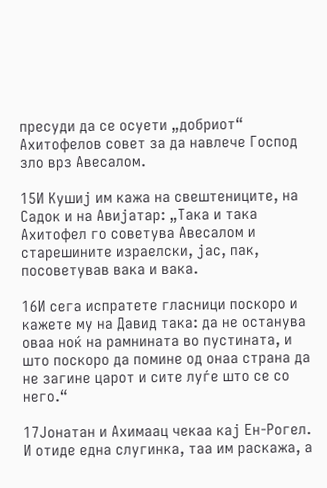пресуди да се осуети „добриот“ Ахитофелов совет за да навлече Господ зло врз Авесалом.

15И Кушиј им кажа на свештениците, на Садок и на Авијатар: „Така и така Ахитофел го советува Авесалом и старешините израелски, јас, пак, посоветував вака и вака.

16И сега испратете гласници поскоро и кажете му на Давид така: да не останува оваа ноќ на рамнината во пустината, и што поскоро да помине од онаа страна да не загине царот и сите луѓе што се со него.“

17Јонатан и Ахимаац чекаа кај Ен-Рогел. И отиде една слугинка, таа им раскажа, а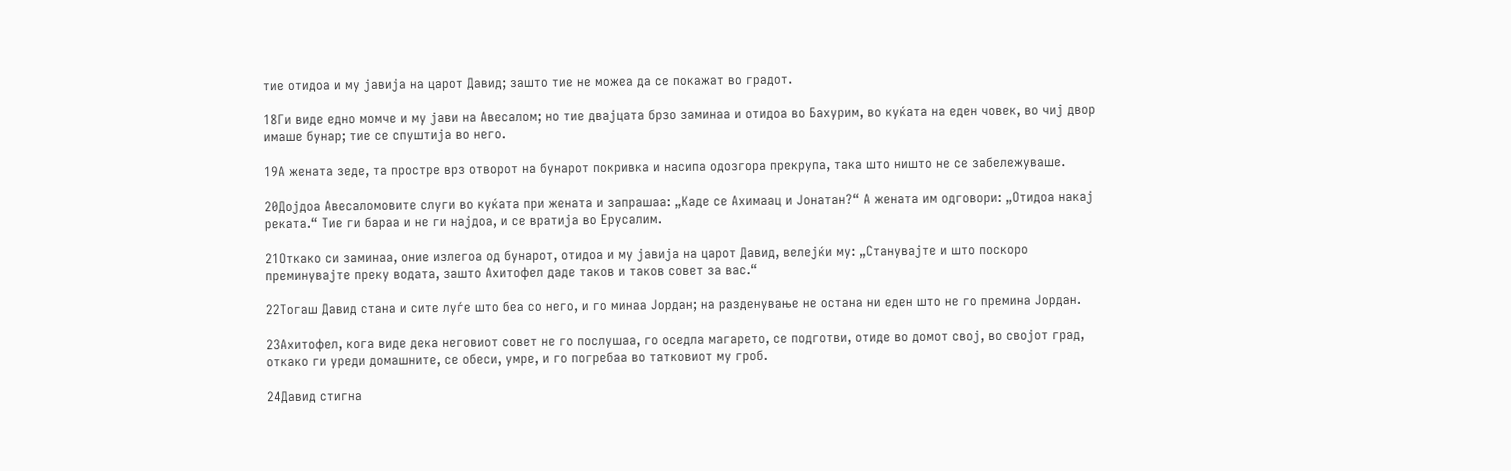тие отидоа и му јавија на царот Давид; зашто тие не можеа да се покажат во градот.

18Ги виде едно момче и му јави на Авесалом; но тие двајцата брзо заминаа и отидоа во Бахурим, во куќата на еден човек, во чиј двор имаше бунар; тие се спуштија во него.

19А жената зеде, та простре врз отворот на бунарот покривка и насипа одозгора прекрупа, така што ништо не се забележуваше.

20Дојдоа Авесаломовите слуги во куќата при жената и запрашаа: „Каде се Ахимаац и Јонатан?“ А жената им одговори: „Отидоа накај реката.“ Тие ги бараа и не ги најдоа, и се вратија во Ерусалим.

21Откако си заминаа, оние излегоа од бунарот, отидоа и му јавија на царот Давид, велејќи му: „Станувајте и што поскоро преминувајте преку водата, зашто Ахитофел даде таков и таков совет за вас.“

22Тогаш Давид стана и сите луѓе што беа со него, и го минаа Јордан; на разденување не остана ни еден што не го премина Јордан.

23Ахитофел, кога виде дека неговиот совет не го послушаа, го оседла магарето, се подготви, отиде во домот свој, во својот град, откако ги уреди домашните, се обеси, умре, и го погребаа во татковиот му гроб.

24Давид стигна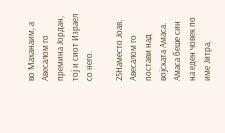во Маханаим, а Авесалом го премина Јордан, тој и сиот Израел со него.

25Наместо Јоав, Авесалом го постави над војската Амаса. Амаса беше син на еден човек по име Јитра,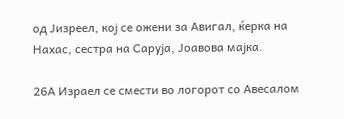од Јизреел, кој се ожени за Авигал, ќерка на Нахас, сестра на Саруја, Јоавова мајка.

26А Израел се смести во логорот со Авесалом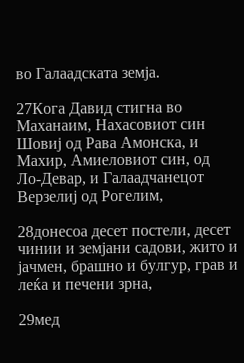во Галаадската земја.

27Кога Давид стигна во Маханаим, Нахасовиот син Шовиј од Рава Амонска, и Махир, Амиеловиот син, од Ло-Девар, и Галаадчанецот Верзелиј од Рогелим,

28донесоа десет постели, десет чинии и земјани садови, жито и јачмен, брашно и булгур, грав и леќа и печени зрна,

29мед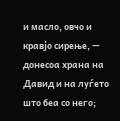и масло, овчо и кравјо сирење, — донесоа храна на Давид и на луѓето што беа со него;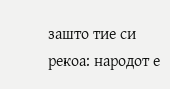зашто тие си рекоа: народот е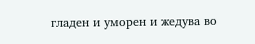гладен и уморен и жедува во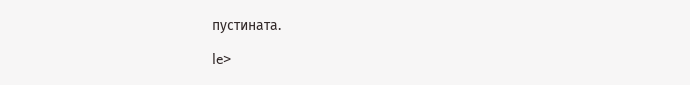пустината.

le>